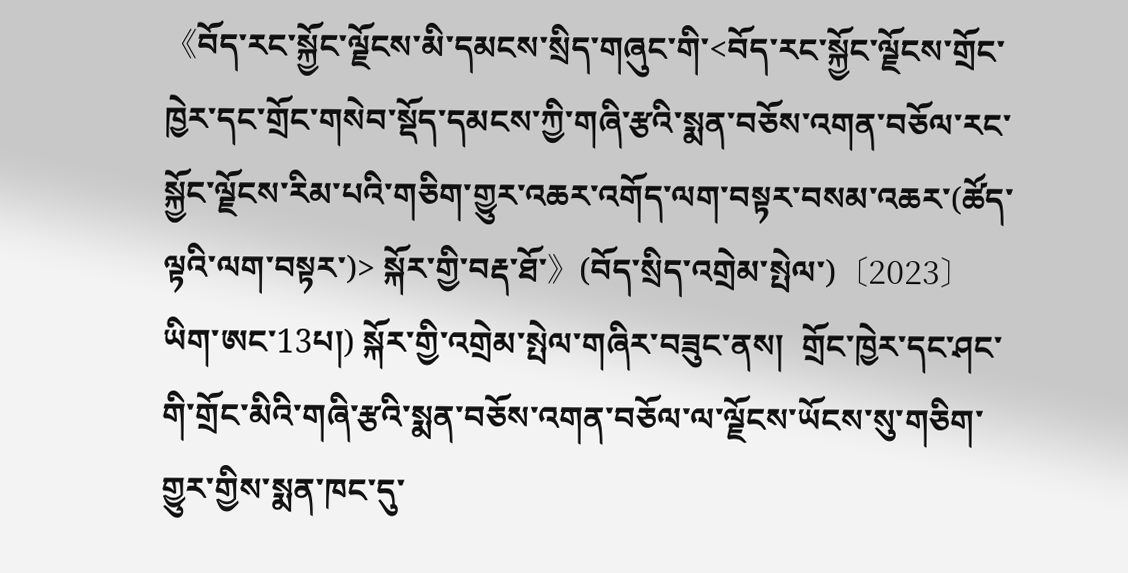《བོད་རང་སྐྱོང་ལྗོངས་མི་དམངས་སྲིད་གཞུང་གི་<བོད་རང་སྐྱོང་ལྗོངས་གྲོང་ཁྱེར་དང་གྲོང་གསེབ་སྡོད་དམངས་ཀྱི་གཞི་རྩའི་སྨན་བཅོས་འགན་བཅོལ་རང་སྐྱོང་ལྗོངས་རིམ་པའི་གཅིག་གྱུར་འཆར་འགོད་ལག་བསྟར་བསམ་འཆར་(ཚོད་ལྟའི་ལག་བསྟར་)> སྐོར་གྱི་བརྡ་ཐོ་》(བོད་སྲིད་འགྲེམ་སྤེལ་)〔2023〕ཡིག་ཨང་13པ།) སྐོར་གྱི་འགྲེམ་སྤེལ་གཞིར་བཟུང་ནས།  གྲོང་ཁྱེར་དང་ཤང་གི་གྲོང་མིའི་གཞི་རྩའི་སྨན་བཅོས་འགན་བཅོལ་ལ་ལྗོངས་ཡོངས་སུ་གཅིག་གྱུར་གྱིས་སྨན་ཁང་དུ་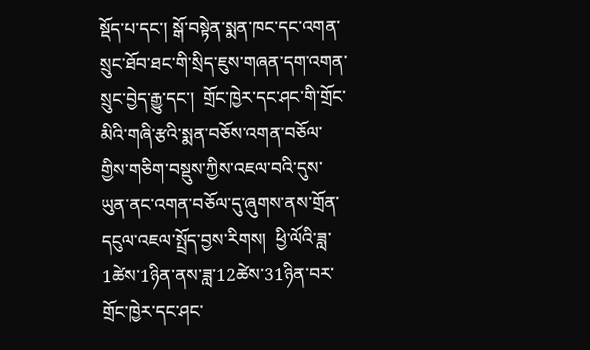སྡོད་པ་དང་། སྒོ་བསྟེན་སྨན་ཁང་དང་འགན་སྲུང་ཐོབ་ཐང་གི་སྲིད་ཇུས་གཞན་དག་འགན་སྲུང་བྱེད་རྒྱུ་དང་།  གྲོང་ཁྱེར་དང་ཤང་གི་གྲོང་མིའི་གཞི་རྩའི་སྨན་བཅོས་འགན་བཅོལ་གྱིས་གཅིག་བསྡུས་ཀྱིས་འཇལ་བའི་དུས་ཡུན་ནང་འགན་བཅོལ་དུ་ཞུགས་ནས་གྲོན་དངུལ་འཇལ་སྤྲོད་བྱས་རིགས།  ཕྱི་ལོའི་ཟླ་1ཚེས་1ཉིན་ནས་ཟླ་12ཚེས་31ཉིན་བར་གྲོང་ཁྱེར་དང་ཤང་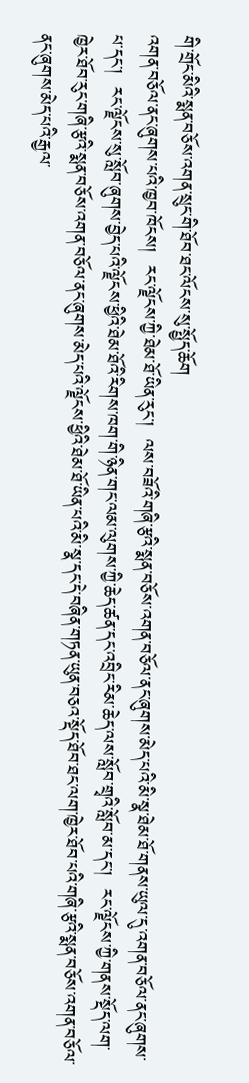གི་གྲོང་མིའི་སྨན་བཅོས་འགན་སྲུང་གི་ཐོབ་ཐང་ལོངས་སུ་སྤྱོད་ཆོག
འགན་བཅོལ་ནང་ཞུགས་པའི་ཁྱབ་ཁོངས།  རང་ལྗོངས་ཀྱི་ཐེམ་ཐོ་ཡིན་རུང་།  ལས་བཟོའི་གཞི་རྩའི་སྨན་བཅོས་འགན་བཅོལ་ནང་ཞུགས་མེད་པའི་མི་སྣ་ཐེམ་ཐོ་གནས་ཡུལ་དུ་འགན་བཅོལ་ནང་ཞུགས་པ་དང་།  རང་ལྗོངས་སུ་སློབ་ཞུགས་བྱེད་པའི་ལྗོངས་ཕྱིའི་ཐེམ་ཐོའི་རིགས་ཁག་གི་ཉིན་གང་ལམ་ལུགས་ཀྱི་ཆེད་ཚན་དང་འབྲིང་རིམ་ཆེད་ལས་སློབ་གྲྭའི་སློབ་མ་དང་།  རང་ལྗོངས་ཀྱི་གནས་སྡོད་ལག་ཁྱེར་ཐོབ་རུང་གཞི་རྩའི་སྨན་བཅོས་འགན་བཅོལ་ནང་ཞུགས་མེད་པའི་ལྗོངས་ཕྱིའི་ཐེམ་ཐོ་ཡིན་པའི་མི་སྣ་དང་དེ་བཞིན་གཏན་ཡུན་བཅའ་སྡོད་ཐོབ་ཐང་ལག་ཁྱེར་ཐོབ་པའི་གཞི་རྩའི་སྨན་བཅོས་འགན་བཅོལ་ནང་ཞུགས་མེད་པའི་རྒྱལ་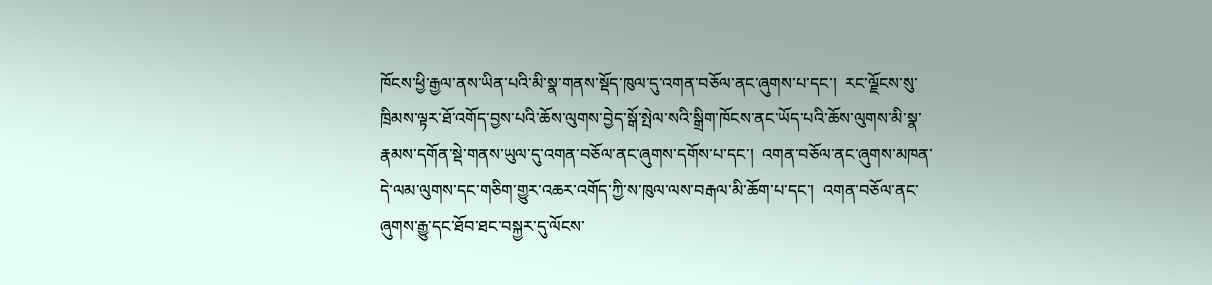ཁོངས་ཕྱི་རྒྱལ་ནས་ཡིན་པའི་མི་སྣ་གནས་སྡོད་ཁུལ་དུ་འགན་བཅོལ་ནང་ཞུགས་པ་དང་།  རང་ལྗོངས་སུ་ཁྲིམས་ལྟར་ཐོ་འགོད་བྱས་པའི་ཆོས་ལུགས་བྱེད་སྒོ་སྤེལ་སའི་སྒྲིག་ཁོངས་ནང་ཡོད་པའི་ཆོས་ལུགས་མི་སྣ་རྣམས་དགོན་སྡེ་གནས་ཡུལ་དུ་འགན་བཅོལ་ནང་ཞུགས་དགོས་པ་དང་།  འགན་བཅོལ་ནང་ཞུགས་མཁན་དེ་ལམ་ལུགས་དང་གཅིག་གྱུར་འཆར་འགོད་ཀྱི་ས་ཁུལ་ལས་བརྒལ་མི་ཆོག་པ་དང་།  འགན་བཅོལ་ནང་ཞུགས་རྒྱུ་དང་ཐོབ་ཐང་བསྐྱར་དུ་ལོངས་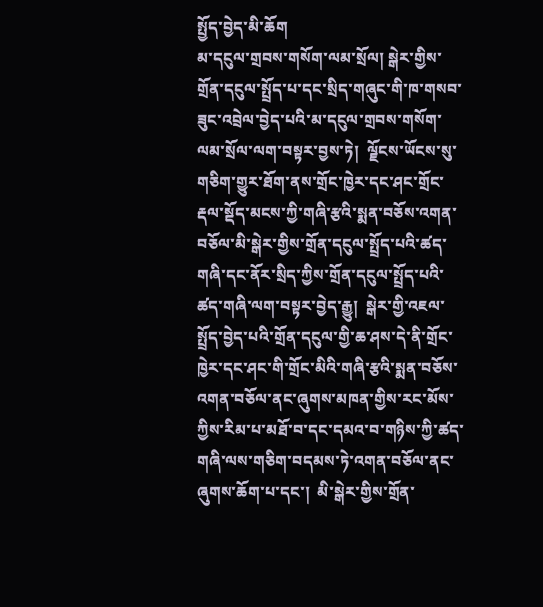སྤྱོད་བྱེད་མི་ཆོག
མ་དངུལ་གྲབས་གསོག་ལམ་སྲོལ། སྒེར་གྱིས་གྲོན་དངུལ་སྤྲོད་པ་དང་སྲིད་གཞུང་གི་ཁ་གསབ་ཟུང་འབྲེལ་བྱེད་པའི་མ་དངུལ་གྲབས་གསོག་ལམ་སྲོལ་ལག་བསྟར་བྱས་ཏེ།  ལྗོངས་ཡོངས་སུ་གཅིག་གྱུར་ཐོག་ནས་གྲོང་ཁྱེར་དང་ཤང་གྲོང་རྡལ་སྡོད་མངས་ཀྱི་གཞི་རྩའི་སྨན་བཅོས་འགན་བཅོལ་མི་སྒེར་གྱིས་གྲོན་དངུལ་སྤྲོད་པའི་ཚད་གཞི་དང་ནོར་སྲིད་ཀྱིས་གྲོན་དངུལ་སྤྲོད་པའི་ཚད་གཞི་ལག་བསྟར་བྱེད་རྒྱུ།  སྒེར་གྱི་འཇལ་སྤྲོད་བྱེད་པའི་གྲོན་དངུལ་གྱི་ཆ་ཤས་དེ་ནི་གྲོང་ཁྱེར་དང་ཤང་གི་གྲོང་མིའི་གཞི་རྩའི་སྨན་བཅོས་འགན་བཅོལ་ནང་ཞུགས་མཁན་གྱིས་རང་མོས་ཀྱིས་རིམ་པ་མཐོ་བ་དང་དམའ་བ་གཉིས་ཀྱི་ཚད་གཞི་ལས་གཅིག་བདམས་ཏེ་འགན་བཅོལ་ནང་ཞུགས་ཆོག་པ་དང་།  མི་སྒེར་གྱིས་གྲོན་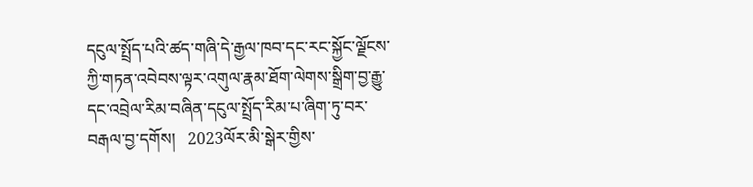དངུལ་སྤྲོད་པའི་ཚད་གཞི་དེ་རྒྱལ་ཁབ་དང་རང་སྐྱོང་ལྗོངས་ཀྱི་གཏན་འབེབས་ལྟར་འགུལ་རྣམ་ཐོག་ལེགས་སྒྲིག་བྱ་རྒྱུ་དང་འབྲེལ་རིམ་བཞིན་དངུལ་སྤྲོད་རིམ་པ་ཞིག་ཏུ་བར་བརྒལ་བྱ་དགོས།   2023ལོར་མི་སྒེར་གྱིས་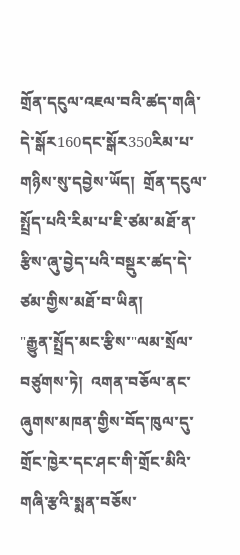གྲོན་དངུལ་འཇལ་བའི་ཚད་གཞི་དེ་སྒོར160དང་སྒོར350རིམ་པ་གཉིས་སུ་དབྱེས་ཡོད།  གྲོན་དངུལ་སྤྲོད་པའི་རིམ་པ་ཇི་ཙམ་མཐོ་ན་རྩིས་ཞུ་བྱེད་པའི་བསྡུར་ཚད་དེ་ཙམ་གྱིས་མཐོ་བ་ཡིན།
"རྒྱུན་སྤྲོད་མང་རྩིས་"ལམ་སྲོལ་བཙུགས་ཏེ།  འགན་བཅོལ་ནང་ཞུགས་མཁན་གྱིས་བོད་ཁུལ་དུ་གྲོང་ཁྱེར་དང་ཤང་གི་གྲོང་མིའི་གཞི་རྩའི་སྨན་བཅོས་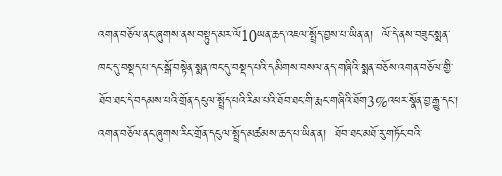འགན་བཅོལ་ནང་ཞུགས་ནས་བསྟུད་མར་ལོ10ཡན་ཆད་འཇལ་སྤྲོད་བྱས་པ་ཡིན་ན།  ལོ་དེ་ནས་བཟུང་སྨན་ཁང་དུ་བསྡད་པ་དང་སྒོ་བསྟེན་སྨན་ཁང་དུ་བསྡད་པའི་དམིགས་བསལ་ནད་གཞིའི་སྨན་བཅོས་འགན་བཅོལ་གྱི་ཐོབ་ཐང་དེ་བདམས་པའི་གྲོན་དངུལ་སྤྲོད་པའི་རིམ་པའི་ཐོབ་ཐང་གི་རྨང་གཞིའི་ཐོག3%འཕར་སྣོན་བྱ་རྒྱུ་དང་།  འགན་བཅོལ་ནང་ཞུགས་རིང་གྲོན་དངུལ་སྤྲོད་མཚམས་ཆད་པ་ཡིན་ན།  ཐོབ་ཐང་མཐོ་རུ་གཏོང་བའི་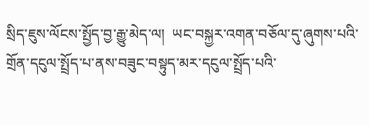སྲིད་ཇུས་ལོངས་སྤྱོད་བྱ་རྒྱུ་མེད་ལ།  ཡང་བསྐྱར་འགན་བཅོལ་དུ་ཞུགས་པའི་གྲོན་དངུལ་སྤྲོད་པ་ནས་བཟུང་བསྟུད་མར་དངུལ་སྤྲོད་པའི་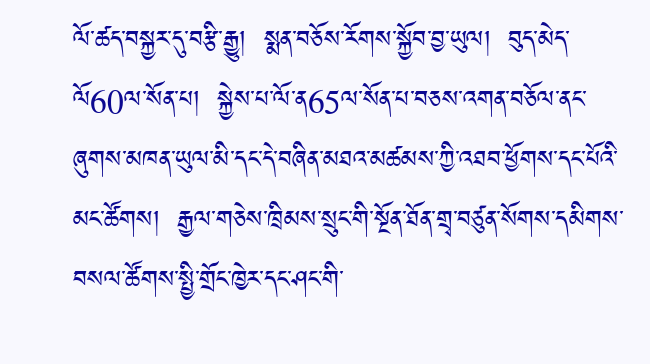ལོ་ཚད་བསྐྱར་དུ་བརྩི་རྒྱུ།  སྨན་བཅོས་རོགས་སྐྱོབ་བྱ་ཡུལ།  བུད་མེད་ལོ60ལ་སོན་པ།  སྐྱེས་པ་ལོ་ན65ལ་སོན་པ་བཅས་འགན་བཅོལ་ནང་ཞུགས་མཁན་ཡུལ་མི་དང་དེ་བཞིན་མཐའ་མཚམས་ཀྱི་འཐབ་ཕྱོགས་དང་པོའི་མང་ཚོགས།  རྒྱལ་གཅེས་ཁྲིམས་སྲུང་གི་སྔོན་ཐོན་གྲྭ་བཙུན་སོགས་དམིགས་བསལ་ཚོགས་སྤྱི་གྲོང་ཁྱེར་དང་ཤང་གི་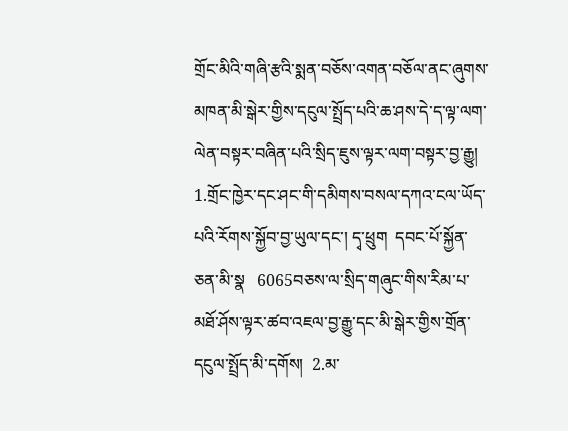གྲོང་མིའི་གཞི་རྩའི་སྨན་བཅོས་འགན་བཅོལ་ནང་ཞུགས་མཁན་མི་སྒེར་གྱིས་དངུལ་སྤྲོད་པའི་ཆ་ཤས་དེ་ད་ལྟ་ལག་ལེན་བསྟར་བཞིན་པའི་སྲིད་ཇུས་ལྟར་ལག་བསྟར་བྱ་རྒྱུ།  1.གྲོང་ཁྱེར་དང་ཤང་གི་དམིགས་བསལ་དཀའ་ངལ་ཡོད་པའི་རོགས་སྐྱོབ་བྱ་ཡུལ་དང་། དྭ་ཕྲུག  དབང་པོ་སྐྱོན་ཅན་མི་སྣ   6065བཅས་ལ་སྲིད་གཞུང་གིས་རིམ་པ་མཐོ་ཤོས་ལྟར་ཚབ་འཇལ་བྱ་རྒྱུ་དང་མི་སྒེར་གྱིས་གྲོན་དངུལ་སྤྲོད་མི་དགོས།  2.མ་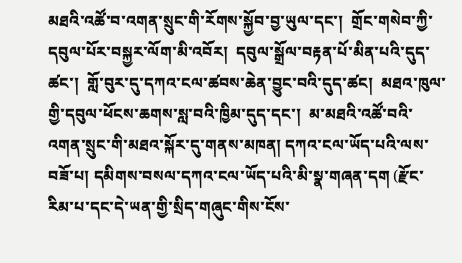མཐའི་འཚོ་བ་འགན་སྲུང་གི་རོགས་སྐྱོབ་བྱ་ཡུལ་དང་།  གྲོང་གསེབ་ཀྱི་དབུལ་པོར་བསྐྱར་ལོག་མི་འབོར།  དབུལ་སྒྲོལ་བརྟན་པོ་མིན་པའི་དུད་ཚང་།  གློ་བུར་དུ་དཀའ་ངལ་ཚབས་ཆེན་བྱུང་བའི་དུད་ཚང།  མཐའ་ཁུལ་གྱི་དབུལ་ཕོངས་ཆགས་སླ་བའི་ཁྱིམ་དུད་དང་།  མ་མཐའི་འཚོ་བའི་འགན་སྲུང་གི་མཐའ་སྐོར་དུ་གནས་མཁན། དཀའ་ངལ་ཡོད་པའི་ལས་བཟོ་པ། དམིགས་བསལ་དཀའ་ངལ་ཡོད་པའི་མི་སྣ་གཞན་དག (རྫོང་རིམ་པ་དང་དེ་ཡན་གྱི་སྲིད་གཞུང་གིས་ངོས་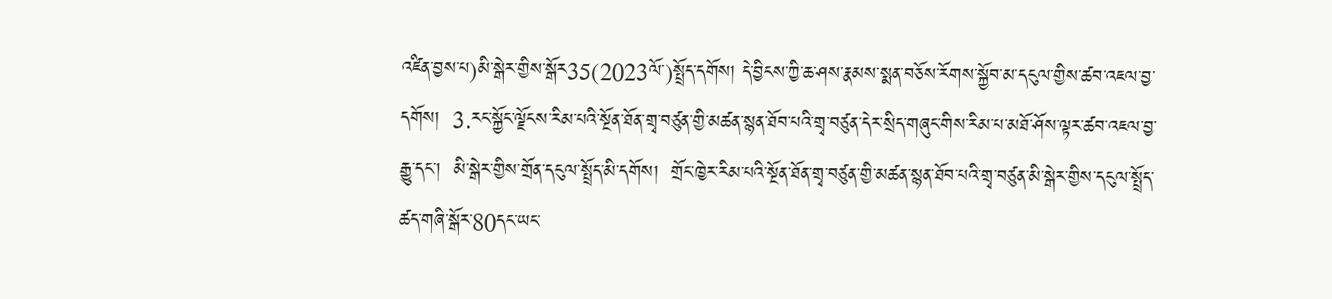འཛིན་བྱས་པ)མི་སྒེར་གྱིས་སྒོར35(2023ལོ་)སྤྲོད་དགོས། དེ་བྱིངས་ཀྱི་ཆ་ཤས་རྣམས་སྨན་བཅོས་རོགས་སྐྱོབ་མ་དངུལ་གྱིས་ཚབ་འཇལ་བྱ་དགོས།  3.རང་སྐྱོང་ལྗོངས་རིམ་པའི་སྔོན་ཐོན་གྲྭ་བཙུན་གྱི་མཚན་སྙན་ཐོབ་པའི་གྲྭ་བཙུན་དེར་སྲིད་གཞུང་གིས་རིམ་པ་མཐོ་ཤོས་ལྟར་ཚབ་འཇལ་བྱ་རྒྱུ་དང་།  མི་སྒེར་གྱིས་གྲོན་དངུལ་སྤྲོད་མི་དགོས།  གྲོང་ཁྱེར་རིམ་པའི་སྔོན་ཐོན་གྲྭ་བཙུན་གྱི་མཚན་སྙན་ཐོབ་པའི་གྲྭ་བཙུན་མི་སྒེར་གྱིས་དངུལ་སྤྲོད་ཚད་གཞི་སྒོར་80དང་ཡང་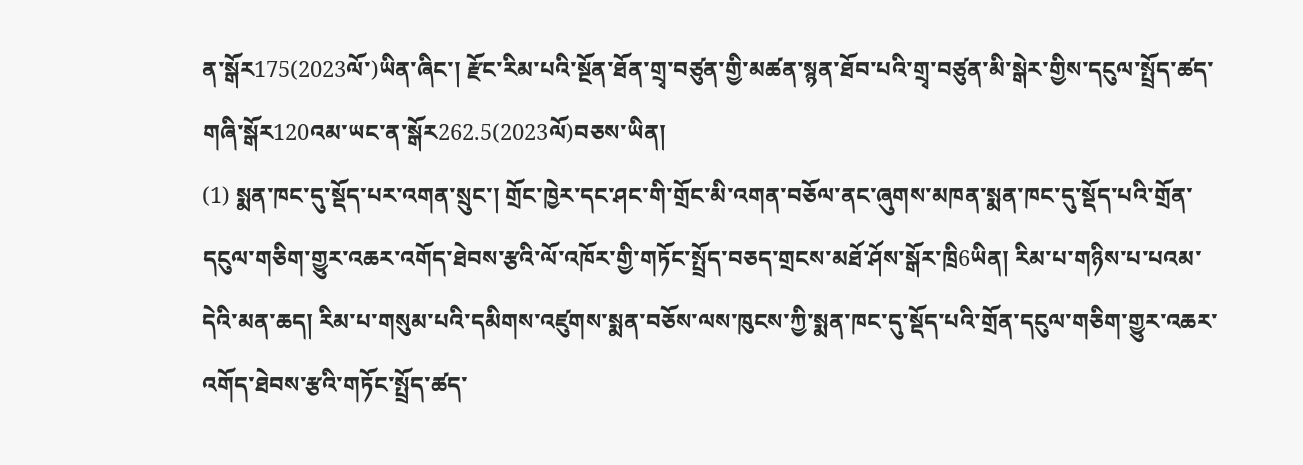ན་སྒོར175(2023ལོ་)ཡིན་ཞིང་། རྫོང་རིམ་པའི་སྔོན་ཐོན་གྲྭ་བཙུན་གྱི་མཚན་སྙན་ཐོབ་པའི་གྲྭ་བཙུན་མི་སྒེར་གྱིས་དངུལ་སྤྲོད་ཚད་གཞི་སྒོར120འམ་ཡང་ན་སྒོར262.5(2023ལོ)བཅས་ཡིན།
(1) སྨན་ཁང་དུ་སྡོད་པར་འགན་སྲུང་། གྲོང་ཁྱེར་དང་ཤང་གི་གྲོང་མི་འགན་བཅོལ་ནང་ཞུགས་མཁན་སྨན་ཁང་དུ་སྡོད་པའི་གྲོན་དངུལ་གཅིག་གྱུར་འཆར་འགོད་ཐེབས་རྩའི་ལོ་འཁོར་གྱི་གཏོང་སྤྲོད་བཅད་གྲངས་མཐོ་ཤོས་སྒོར་ཁྲི6ཡིན། རིམ་པ་གཉིས་པ་པའམ་དེའི་མན་ཆད། རིམ་པ་གསུམ་པའི་དམིགས་འཛུགས་སྨན་བཅོས་ལས་ཁུངས་ཀྱི་སྨན་ཁང་དུ་སྡོད་པའི་གྲོན་དངུལ་གཅིག་གྱུར་འཆར་འགོད་ཐེབས་རྩའི་གཏོང་སྤྲོད་ཚད་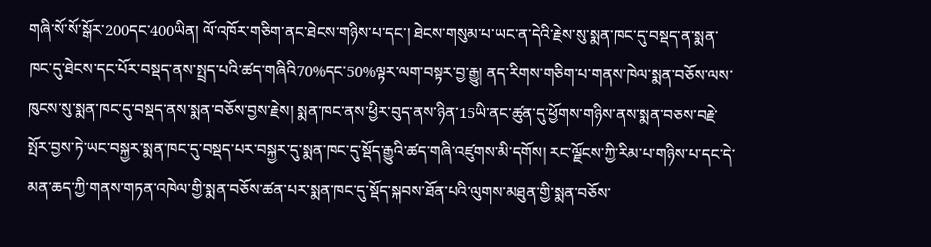གཞི་སོ་སོ་སྒོར་200དང་400ཡིན། ལོ་འཁོར་གཅིག་ནང་ཐེངས་གཉིས་པ་དང་། ཐེངས་གསུམ་པ་ཡང་ན་དེའི་རྗེས་སུ་སྨན་ཁང་དུ་བསྡད་ན་སྨན་ཁང་དུ་ཐེངས་དང་པོར་བསྡད་ནས་སྤྲད་པའི་ཚད་གཞིའི70%དང་50%ལྟར་ལག་བསྟར་བྱ་རྒྱུ། ནད་རིགས་གཅིག་པ་གནས་ཁེལ་སྨན་བཅོས་ལས་ཁུངས་སུ་སྨན་ཁང་དུ་བསྡད་ནས་སྨན་བཅོས་བྱས་རྗེས། སྨན་ཁང་ནས་ཕྱིར་བུད་ནས་ཉིན་15ཡི་ནང་ཚུན་དུ་ཕྱོགས་གཉིས་ནས་སྨན་བཅས་བརྗེ་སྤོར་བྱས་ཏེ་ཡང་བསྐྱར་སྨན་ཁང་དུ་བསྡད་པར་བསྐྱར་དུ་སྨན་ཁང་དུ་སྡོད་རྒྱུའི་ཚད་གཞི་འཛུགས་མི་དགོས། རང་ལྗོངས་ཀྱི་རིམ་པ་གཉིས་པ་དང་དེ་མན་ཆད་ཀྱི་གནས་གཏན་འཁེལ་གྱི་སྨན་བཅོས་ཚན་པར་སྨན་ཁང་དུ་སྡོད་སྐབས་ཐོན་པའི་ལུགས་མཐུན་གྱི་སྨན་བཅོས་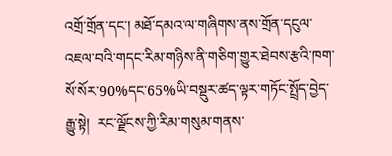འགྲོ་གྲོན་དང་། མཐོ་དམའ་ལ་གཞིགས་ནས་གྲོན་དངུལ་འཇལ་བའི་གདང་རིམ་གཉིས་ནི་གཅིག་གྱུར་ཐེབས་རྩའི་ཁག་སོ་སོར་90%དང་65%ཡི་བསྡུར་ཚད་ལྟར་གཏོང་སྤྲོད་བྱེད་རྒྱུ་སྟེ།  རང་ལྗོངས་ཀྱི་རིམ་གསུམ་གནས་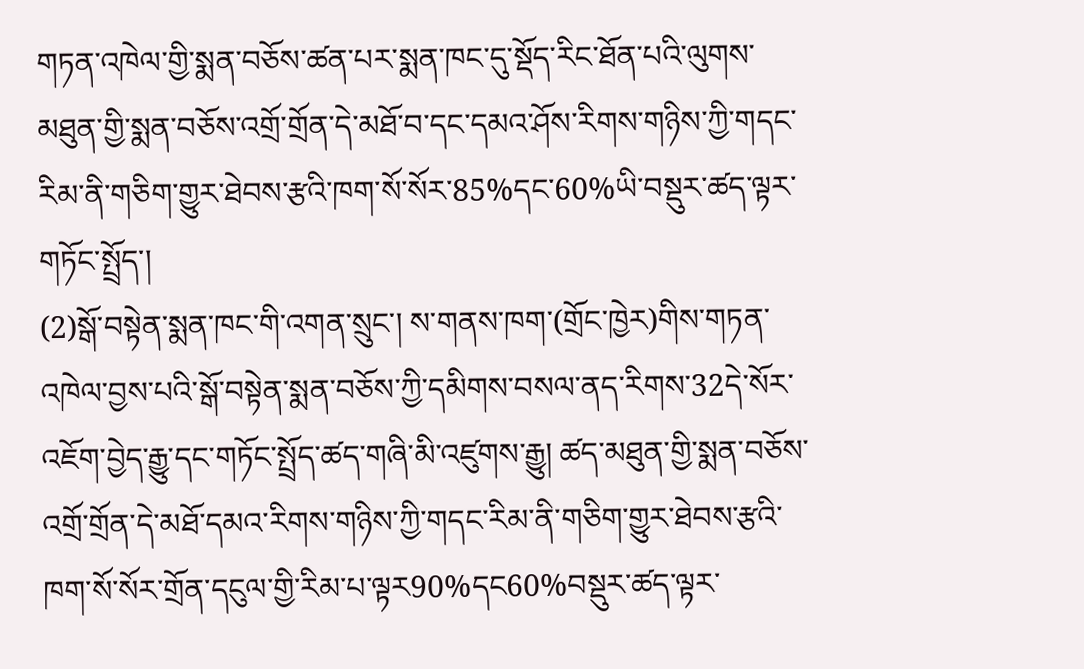གཏན་འཁེལ་གྱི་སྨན་བཅོས་ཚན་པར་སྨན་ཁང་དུ་སྡོད་རིང་ཐོན་པའི་ལུགས་མཐུན་གྱི་སྨན་བཅོས་འགྲོ་གྲོན་དེ་མཐོ་བ་དང་དམའ་ཤོས་རིགས་གཉིས་ཀྱི་གདང་རིམ་ནི་གཅིག་གྱུར་ཐེབས་རྩའི་ཁག་སོ་སོར་85%དང་60%ཡི་བསྡུར་ཚད་ལྟར་གཏོང་སྤྲོད་།
(2)སྒོ་བསྟེན་སྨན་ཁང་གི་འགན་སྲུང་། ས་གནས་ཁག་(གྲོང་ཁྱེར)གིས་གཏན་འཁེལ་བྱས་པའི་སྒོ་བསྟེན་སྨན་བཅོས་ཀྱི་དམིགས་བསལ་ནད་རིགས་32དེ་སོར་འཇོག་བྱེད་རྒྱུ་དང་གཏོང་སྤྲོད་ཚད་གཞི་མི་འཛུགས་རྒྱུ། ཚད་མཐུན་གྱི་སྨན་བཅོས་འགྲོ་གྲོན་དེ་མཐོ་དམའ་རིགས་གཉིས་ཀྱི་གདང་རིམ་ནི་གཅིག་གྱུར་ཐེབས་རྩའི་ཁག་སོ་སོར་གྲོན་དངུལ་གྱི་རིམ་པ་ལྟར90%དང60%བསྡུར་ཚད་ལྟར་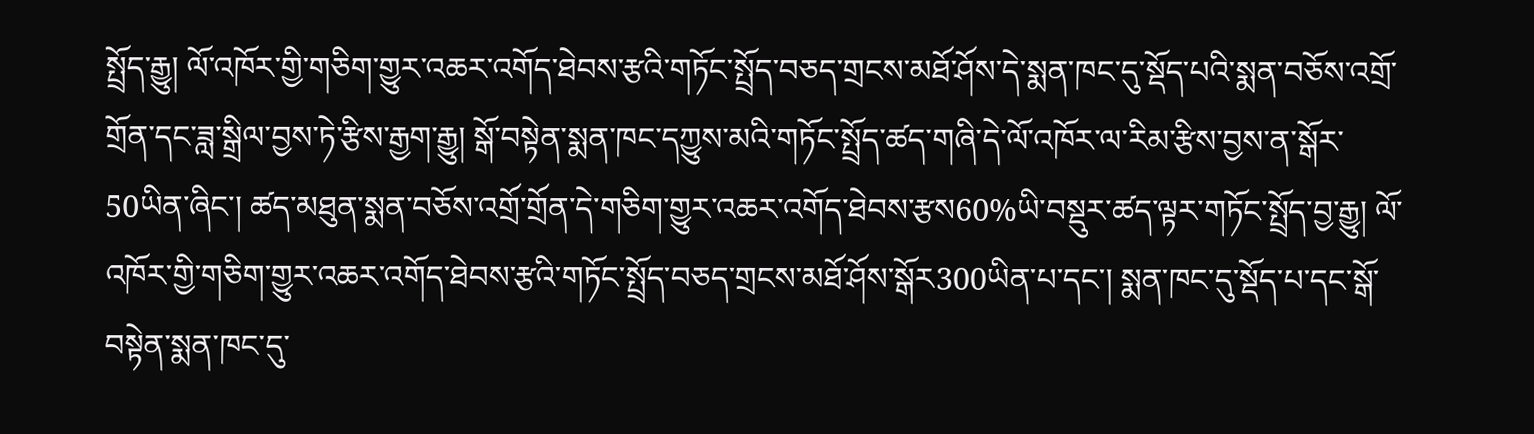སྤྲོད་རྒྱུ། ལོ་འཁོར་གྱི་གཅིག་གྱུར་འཆར་འགོད་ཐེབས་རྩའི་གཏོང་སྤྲོད་བཅད་གྲངས་མཐོ་ཤོས་དེ་སྨན་ཁང་དུ་སྡོད་པའི་སྨན་བཅོས་འགྲོ་གྲོན་དང་ཟླ་སྒྲིལ་བྱས་ཏེ་རྩིས་རྒྱག་རྒྱུ། སྒོ་བསྟེན་སྨན་ཁང་དཀྱུས་མའི་གཏོང་སྤྲོད་ཚད་གཞི་དེ་ལོ་འཁོར་ལ་རིམ་རྩིས་བྱས་ན་སྒོར་50ཡིན་ཞིང་། ཚད་མཐུན་སྨན་བཅོས་འགྲོ་གྲོན་དེ་གཅིག་གྱུར་འཆར་འགོད་ཐེབས་རྩས60%ཡི་བསྡུར་ཚད་ལྟར་གཏོང་སྤྲོད་བྱ་རྒྱུ། ལོ་འཁོར་གྱི་གཅིག་གྱུར་འཆར་འགོད་ཐེབས་རྩའི་གཏོང་སྤྲོད་བཅད་གྲངས་མཐོ་ཤོས་སྒོར300ཡིན་པ་དང་། སྨན་ཁང་དུ་སྡོད་པ་དང་སྒོ་བསྟེན་སྨན་ཁང་དུ་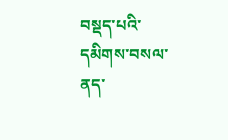བསྡད་པའི་དམིགས་བསལ་ནད་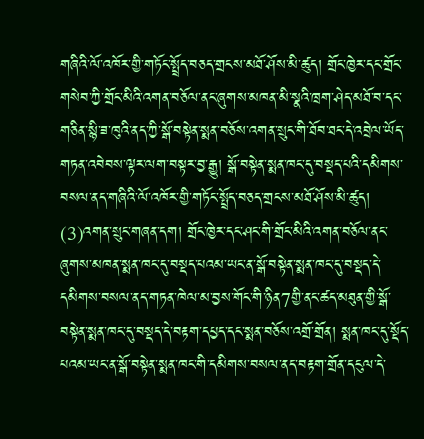གཞིའི་ལོ་འཁོར་གྱི་གཏོང་སྤྲོད་བཅད་གྲངས་མཐོ་ཤོས་མི་ཚུད། གྲོང་ཁྱེར་དང་གྲོང་གསེབ་ཀྱི་གྲོང་མིའི་འགན་བཅོལ་ནང་ཞུགས་མཁན་མི་སྣའི་ཁྲག་ཤེད་མཐོ་བ་དང་གཅིན་སྙི་ཟ་ཁུའི་ནད་ཀྱི་སྒོ་བསྟེན་སྨན་བཅོས་འགན་སྲུང་གི་ཐོབ་ཐང་དེ་འབྲེལ་ཡོད་གཏན་འབེབས་ལྟར་ལག་བསྟར་བྱ་རྒྱུ། སྒོ་བསྟེན་སྨན་ཁང་དུ་བསྡད་པའི་དམིགས་བསལ་ནད་གཞིའི་ལོ་འཁོར་གྱི་གཏོང་སྤྲོད་བཅད་གྲངས་མཐོ་ཤོས་མི་ཚུད།
(3)འགན་སྲུང་གཞན་དག། གྲོང་ཁྱེར་དང་ཤང་གི་གྲོང་མིའི་འགན་བཅོལ་ནང་ཞུགས་མཁན་སྨན་ཁང་དུ་བསྡད་པའམ་ཡང་ན་སྒོ་བསྟེན་སྨན་ཁང་དུ་བསྡད་དེ་དམིགས་བསལ་ནད་གཏན་ཁེལ་མ་བྱས་གོང་གི་ཉིན7གྱི་ནང་ཚད་མཐུན་གྱི་སྒོ་བསྟེན་སྨན་ཁང་དུ་བསྡད་དེ་བརྟག་དཔྱད་དང་སྨན་བཅོས་འགྲོ་གྲོན། སྨན་ཁང་དུ་སྡོད་པའམ་ཡང་ན་སྒོ་བསྟེན་སྨན་ཁང་གི་དམིགས་བསལ་ནད་བརྟག་གྲོན་དངུལ་དེ་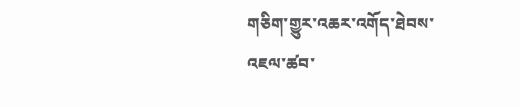གཅིག་གྱུར་འཆར་འགོད་ཐེབས་འཇལ་ཚབ་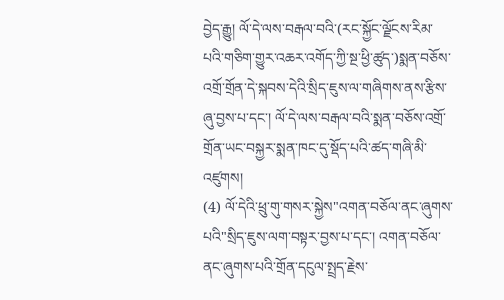བྱེད་རྒྱུ། ལོ་དེ་ལས་བརྒལ་བའི་(རང་སྐྱོང་ལྗོངས་རིམ་པའི་གཅིག་གྱུར་འཆར་འགོད་ཀྱི་སྔ་ཕྱི་ཚུད་)སྨན་བཅོས་འགྲོ་གྲོན་དེ་སྐབས་དེའི་སྲིད་ཇུས་ལ་གཞིགས་ནས་རྩིས་ཞུ་བྱས་པ་དང་། ལོ་དེ་ལས་བརྒལ་བའི་སྨན་བཅོས་འགྲོ་གྲོན་ཡང་བསྐྱར་སྨན་ཁང་དུ་སྡོད་པའི་ཚད་གཞི་མི་འཛུགས།
(4) ལོ་དེའི་ཕྲུ་གུ་གསར་སྐྱེས"འགན་བཅོལ་ནང་ཞུགས་པའི"སྲིད་ཇུས་ལག་བསྟར་བྱས་པ་དང་། འགན་བཅོལ་ནང་ཞུགས་པའི་གྲོན་དངུལ་སྤྲད་རྗེས་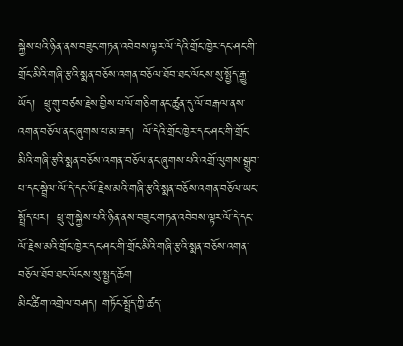སྐྱེས་པའི་ཉིན་ནས་བཟུང་གཏན་འབེབས་ལྟར་ལོ་དེའི་གྲོང་ཁྱེར་དང་ཤང་གི་གྲོང་མིའི་གཞི་རྩའི་སྨན་བཅོས་འགན་བཅོལ་ཐོབ་ཐང་ལོངས་སུ་སྤྱོད་རྒྱུ་ཡོད།  ཕྲུ་གུ་བཙས་རྗེས་བྱིས་པ་ལོ་གཅིག་ནང་ཚུན་དུ་ལོ་བརྒལ་ནས་འགན་བཅོལ་ནང་ཞུགས་པ་མ་ཟད།  ལོ་དེའི་གྲོང་ཁྱེར་དང་ཤང་གི་གྲོང་མིའི་གཞི་རྩའི་སྨན་བཅོས་འགན་བཅོལ་ནང་ཞུགས་པའི་འགྲོ་ལུགས་སྒྲུབ་པ་དང་སྦྲེལ་ལོ་དེ་དང་ལོ་རྗེས་མའི་གཞི་རྩའི་སྨན་བཅོས་འགན་བཅོལ་ཡང་སྤྲོད་པར།  ཕྲུ་གུ་སྐྱེས་པའི་ཉིན་ནས་བཟུང་གཏན་འབེབས་ལྟར་ལོ་དེ་དང་ལོ་རྗེས་མའི་གྲོང་ཁྱེར་དང་ཤང་གི་གྲོང་མིའི་གཞི་རྩའི་སྨན་བཅོས་འགན་བཅོལ་ཐོབ་ཐང་ལོངས་སུ་སྤྱད་ཆོག
མིང་ཚིག་འགྲེལ་བཤད། གཏོང་སྤྲོད་ཀྱི་ཚད་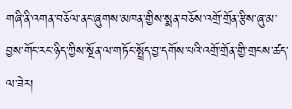གཞི་ནི་འགན་བཅོལ་ནང་ཞུགས་མཁན་གྱིས་སྨན་བཅོས་འགྲོ་གྲོན་རྩིས་ཞུ་མ་བྱས་གོང་རང་ཉིད་ཀྱིས་སྔོན་ལ་གཏོང་སྤྲོད་བྱ་དགོས་པའི་འགྲོ་གྲོན་གྱི་གྲངས་ཚད་ལ་ཟེར།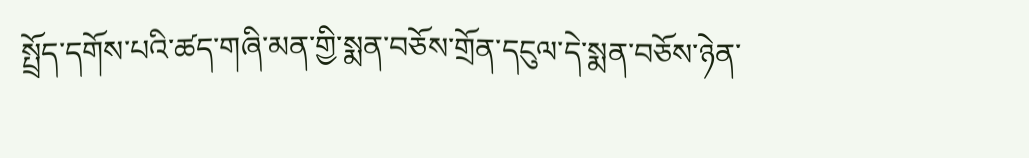སྤྲོད་དགོས་པའི་ཚད་གཞི་མན་གྱི་སྨན་བཅོས་གྲོན་དངུལ་དེ་སྨན་བཅོས་ཉེན་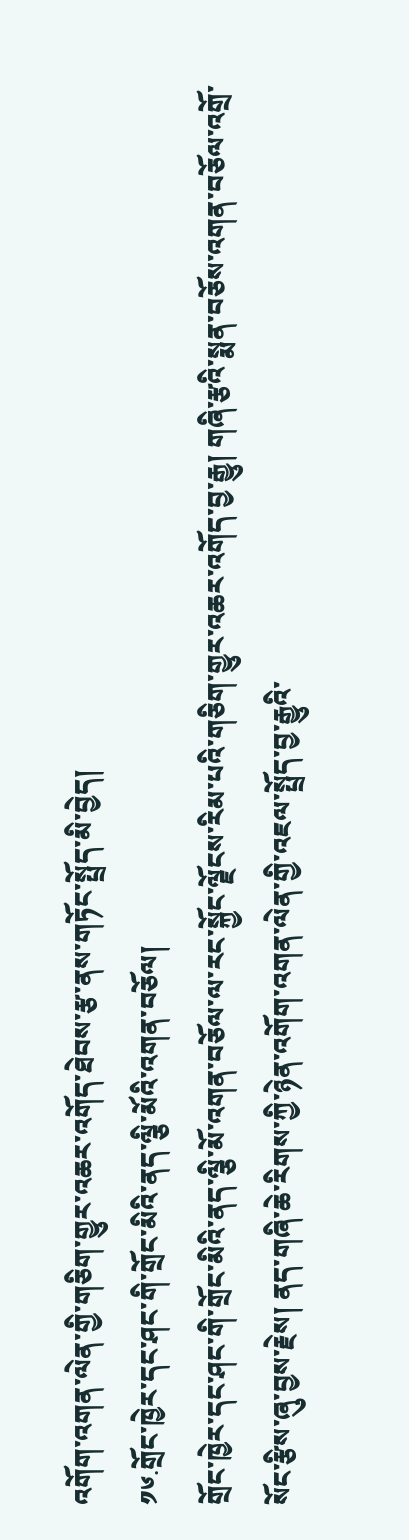འགོག་འགན་ལེན་གྱི་གཅིག་གྱུར་འཆར་འགོད་ཐེབས་རྩ་ནས་གཏོང་སྤྲོད་མི་བྱེད།
༡༦.གྲོང་ཁྱེར་དང་ཤང་གི་གྲོང་མིའི་ནད་ལྕི་མོའི་འགན་བཅོལ།
གྲོང་ཁྱེར་དང་ཤང་གི་གྲོང་མིའི་ནད་ལྕི་མོ་འགན་བཅོལ་ལ་རང་སྐྱོང་ལྗོངས་རིམ་པའི་གཅིག་གྱུར་འཆར་འགོད་བྱ་རྒྱུ། གཞི་རྩའི་སྨན་བཅོས་འགན་བཅོལ་འགྲོ་སོང་རྩིས་ཞུ་བྱས་རྗེས། ནད་གཞི་ཆེ་རིགས་ཀྱི་ཉེན་འགོག་འགན་ལེན་གྱི་འཇལ་སྤྲོད་བྱ་རྒྱུའི་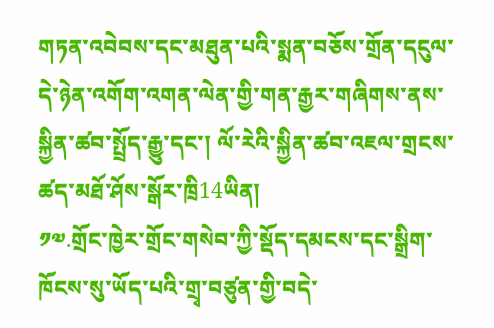གཏན་འབེབས་དང་མཐུན་པའི་སྨན་བཅོས་གྲོན་དངུལ་དེ་ཉེན་འགོག་འགན་ལེན་གྱི་གན་རྒྱར་གཞིགས་ནས་སྐྱིན་ཚབ་སྤྲོད་རྒྱུ་དང་། ལོ་རེའི་སྐྱིན་ཚབ་འཇལ་གྲངས་ཚད་མཐོ་ཤོས་སྒོར་ཁྲི14ཡིན།
༡༧.གྲོང་ཁྱེར་གྲོང་གསེབ་ཀྱི་སྡོད་དམངས་དང་སྒྲིག་ཁོངས་སུ་ཡོད་པའི་གྲྭ་བཙུན་གྱི་བདེ་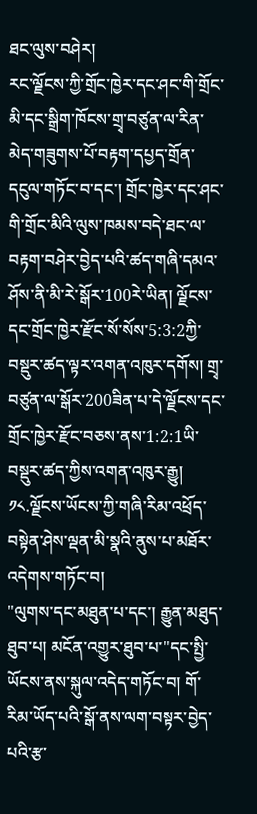ཐང་ལུས་བཤེར།
རང་ལྗོངས་ཀྱི་གྲོང་ཁྱེར་དང་ཤང་གི་གྲོང་མི་དང་སྒྲིག་ཁོངས་གྲྭ་བཙུན་ལ་རིན་མེད་གཟུགས་པོ་བརྟག་དཔྱད་གྲོན་དངུལ་གཏོང་བ་དང་། གྲོང་ཁྱེར་དང་ཤང་གི་གྲོང་མིའི་ལུས་ཁམས་བདེ་ཐང་ལ་བརྟག་བཤེར་བྱེད་པའི་ཚད་གཞི་དམའ་ཤོས་ནི་མི་རེ་སྒོར་100རེ་ཡིན། ལྗོངས་དང་གྲོང་ཁྱེར་རྫོང་སོ་སོས་5:3:2ཀྱི་བསྡུར་ཚད་ལྟར་འགན་འཁུར་དགོས། གྲྭ་བཙུན་ལ་སྒོར་200ཟིན་པ་དེ་ལྗོངས་དང་གྲོང་ཁྱེར་རྫོང་བཅས་ནས་1:2:1ཡི་བསྡུར་ཚད་ཀྱིས་འགན་འཁུར་རྒྱུ།
༡༨.ལྗོངས་ཡོངས་ཀྱི་གཞི་རིམ་འཕྲོད་བསྟེན་ཤེས་ལྡན་མི་སྣའི་ནུས་པ་མཐོར་འདེགས་གཏོང་བ།
"ལུགས་དང་མཐུན་པ་དང་། རྒྱུན་མཐུད་ཐུབ་པ། མངོན་འགྱུར་ཐུབ་པ་"དང་སྤྱི་ཡོངས་ནས་སྐུལ་འདེད་གཏོང་བ། གོ་རིམ་ཡོད་པའི་སྒོ་ནས་ལག་བསྟར་བྱེད་པའི་རྩ་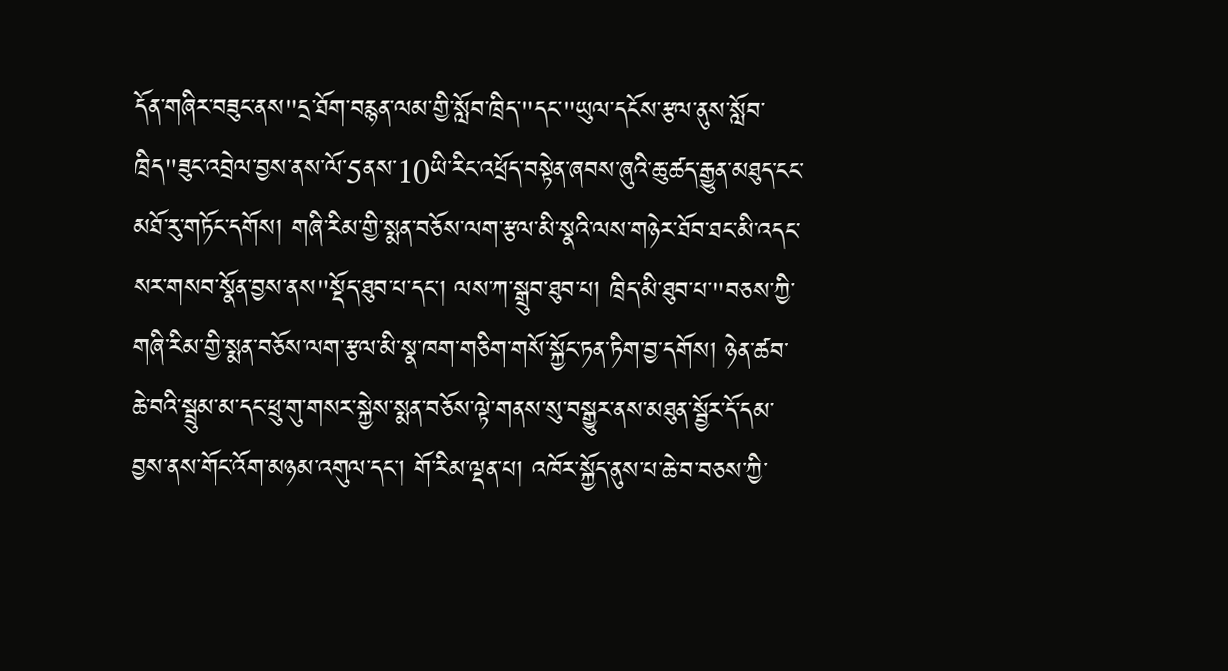དོན་གཞིར་བཟུང་ནས"དྲ་ཐོག་བརྙན་ལམ་གྱི་སློབ་ཁྲིད་"དང་"ཡུལ་དངོས་རྩལ་ནུས་སློབ་ཁྲིད"ཟུང་འབྲེལ་བྱས་ནས་ལོ་5ནས་10ཡི་རིང་འཕྲོད་བསྟེན་ཞབས་ཞུའི་ཆུ་ཚད་རྒྱུན་མཐུད་ངང་མཐོ་རུ་གཏོང་དགོས། གཞི་རིམ་གྱི་སྨན་བཅོས་ལག་རྩལ་མི་སྣའི་ལས་གཉེར་ཐོབ་ཐང་མི་འདང་སར་གསབ་སྣོན་བྱས་ནས"སྡོད་ཐུབ་པ་དང་། ལས་ཀ་སྒྲུབ་ཐུབ་པ། ཁྲིད་མི་ཐུབ་པ་"བཅས་ཀྱི་གཞི་རིམ་གྱི་སྨན་བཅོས་ལག་རྩལ་མི་སྣ་ཁག་གཅིག་གསོ་སྐྱོང་ཏན་ཏིག་བྱ་དགོས། ཉེན་ཚབ་ཆེ་བའི་སྦྲུམ་མ་དང་ཕྲུ་གུ་གསར་སྐྱེས་སྨན་བཅོས་ལྟེ་གནས་སུ་བསྒྱུར་ནས་མཐུན་སྦྱོར་དོ་དམ་བྱས་ནས་གོང་འོག་མཉམ་འགུལ་དང་། གོ་རིམ་ལྡན་པ། འཁོར་སྐྱོད་ནུས་པ་ཆེ་བ་བཅས་ཀྱི་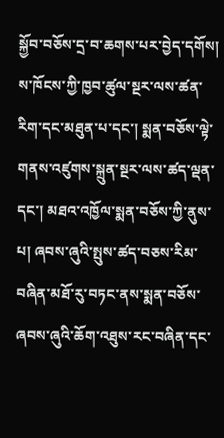སྐྱོབ་བཅོས་དྲ་བ་ཆགས་པར་བྱེད་དགོས། ས་ཁོངས་ཀྱི་ཁྱབ་ཚུལ་སྔར་ལས་ཚན་རིག་དང་མཐུན་པ་དང་། སྨན་བཅོས་ལྟེ་གནས་འཛུགས་སྐྲུན་སྔར་ལས་ཚད་ལྡན་དང་། མཐའ་འཁྱོལ་སྨན་བཅོས་ཀྱི་ནུས་པ། ཞབས་ཞུའི་སྤུས་ཚད་བཅས་རིམ་བཞིན་མཐོ་རུ་བཏང་ནས་སྨན་བཅོས་ཞབས་ཞུའི་ཆོག་འཐུས་རང་བཞིན་དང་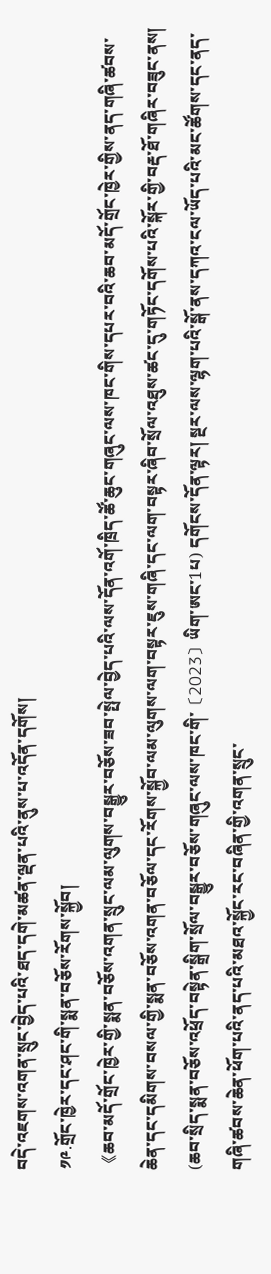བདེ་འཇགས་འགན་སྲུང་བྱེད་པའི་ཐད་དགེ་མཚན་ལྡན་པའི་ནུས་པ་འདོན་དགོས།
༡༩.གྲོང་ཁྱེར་དང་ཤང་གི་སྨན་བཅོས་རོགས་སྐྱོབ།
《ཆབ་མདོ་གྲོང་ཁྱེར་གྱི་སྨན་བཅོས་འགན་སྲུང་ལམ་ལུགས་བསྒྱུར་བཅོས་ཟབ་སྤེལ་བྱེད་པའི་ལས་དོན་འགོ་ཁྲིད་ཚོ་ཆུང་གཞུང་ལས་ཁང་གིས་དཔར་བའི་ཆབ་མདོ་གྲོང་ཁྱེར་གྱིས་ནད་གཞི་ཚབས་ཆེན་དང་དམིགས་བསལ་གྱི་སྨན་བཅོས་འགན་བཅོལ་དང་རོགས་སྐྱོབ་ལམ་ལུགས་ལག་བསྟར་ཇུས་གཞི་དང་ལག་བསྟར་ཞིབ་སྲོལ་འཐུས་ཚང་དུ་གཏོང་དགོས་པའི་སྐོར་གྱི་བརྡ་ཐོ་གཞིར་བཟུང་ནས། (ཆབ་སྲིད་སྨན་བཅོས་འཕྲོད་བསྟེན་སྒྲིག་སྲོལ་བསྒྱུར་བཅོས་གཞུང་ལས་ཁང་གི་〔2023〕ཡིག་ཨང་1པ) དགོངས་དོན་ལྟར། སྔར་ལས་ལྷག་པའི་སྒོ་ནས་དཀའ་ངལ་ཡོད་པའི་མང་ཚོགས་དང་ནད་གཞི་ཚབས་ཆེན་ཕོག་པའི་ནད་པའི་མཐའ་སྐྱོང་རང་བཞིན་གྱི་འགན་སྲུང་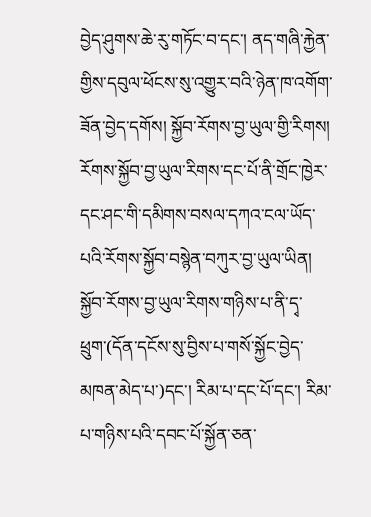བྱེད་ཤུགས་ཆེ་རུ་གཏོང་བ་དང་། ནད་གཞི་རྐྱེན་གྱིས་དབུལ་ཕོངས་སུ་འགྱུར་བའི་ཉེན་ཁ་འགོག་ཟོན་བྱེད་དགོས། སྐྱོབ་རོགས་བྱ་ཡུལ་གྱི་རིགས། རོགས་སྐྱོབ་བྱ་ཡུལ་རིགས་དང་པོ་ནི་གྲོང་ཁྱེར་དང་ཤང་གི་དམིགས་བསལ་དཀའ་ངལ་ཡོད་པའི་རོགས་སྐྱོབ་བསྙེན་བཀུར་བྱ་ཡུལ་ཡིན། སྐྱོབ་རོགས་བྱ་ཡུལ་རིགས་གཉིས་པ་ནི་དྭ་ཕྲུག་(དོན་དངོས་སུ་བྱིས་པ་གསོ་སྐྱོང་བྱེད་མཁན་མེད་པ་)དང་། རིམ་པ་དང་པོ་དང་། རིམ་པ་གཉིས་པའི་དབང་པོ་སྐྱོན་ཅན་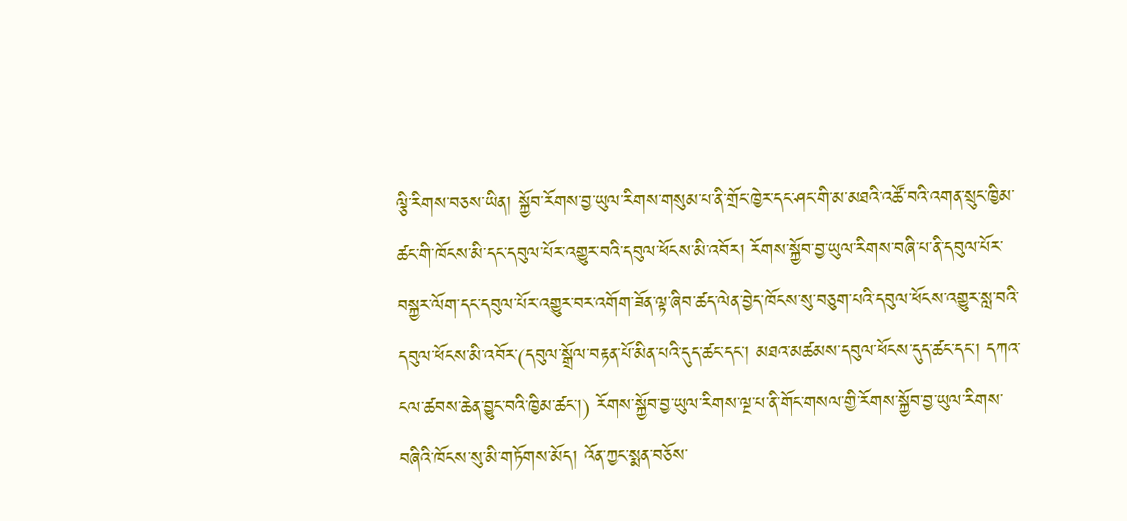ལྕི་རིགས་བཅས་ཡིན། སྐྱོབ་རོགས་བྱ་ཡུལ་རིགས་གསུམ་པ་ནི་གྲོང་ཁྱེར་དང་ཤང་གི་མ་མཐའི་འཚོ་བའི་འགན་སྲུང་ཁྱིམ་ཚང་གི་ཁོངས་མི་དང་དབུལ་པོར་འགྱུར་བའི་དབུལ་ཕོངས་མི་འབོར། རོགས་སྐྱོབ་བྱ་ཡུལ་རིགས་བཞི་པ་ནི་དབུལ་པོར་བསྐྱར་ལོག་དང་དབུལ་པོར་འགྱུར་བར་འགོག་ཟོན་ལྟ་ཞིབ་ཚད་ལེན་བྱེད་ཁོངས་སུ་བཅུག་པའི་དབུལ་ཕོངས་འགྱུར་སླ་བའི་དབུལ་ཕོངས་མི་འབོར་(དབུལ་སྒྲོལ་བརྟན་པོ་མིན་པའི་དུད་ཚང་དང་། མཐའ་མཚམས་དབུལ་ཕོངས་དུད་ཚང་དང་། དཀའ་ངལ་ཚབས་ཆེན་བྱུང་བའི་ཁྱིམ་ཚང་།) རོགས་སྐྱོབ་བྱ་ཡུལ་རིགས་ལྔ་པ་ནི་གོང་གསལ་གྱི་རོགས་སྐྱོབ་བྱ་ཡུལ་རིགས་བཞིའི་ཁོངས་སུ་མི་གཏོགས་མོད། འོན་ཀྱང་སྨན་བཅོས་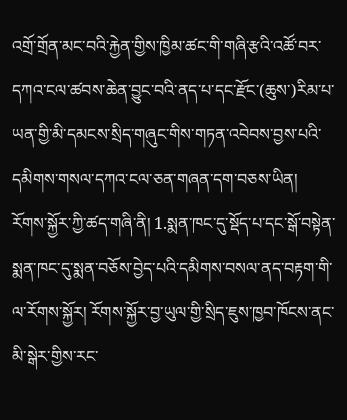འགྲོ་གྲོན་མང་བའི་རྐྱེན་གྱིས་ཁྱིམ་ཚང་གི་གཞི་རྩའི་འཚོ་བར་དཀའ་ངལ་ཚབས་ཆེན་བྱུང་བའི་ནད་པ་དང་རྫོང་(ཆུས་)རིམ་པ་ཡན་གྱི་མི་དམངས་སྲིད་གཞུང་གིས་གཏན་འབེབས་བྱས་པའི་དམིགས་གསལ་དཀའ་ངལ་ཅན་གཞན་དག་བཅས་ཡིན།
རོགས་སྐྱོར་ཀྱི་ཚད་གཞི་ནི། 1.སྨན་ཁང་དུ་སྡོད་པ་དང་སྒོ་བསྟེན་སྨན་ཁང་དུ་སྨན་བཅོས་བྱེད་པའི་དམིགས་བསལ་ནད་བརྟག་གི་ལ་རོགས་སྐྱོར། རོགས་སྐྱོར་བྱ་ཡུལ་གྱི་སྲིད་ཇུས་ཁྱབ་ཁོངས་ནང་མི་སྒེར་གྱིས་རང་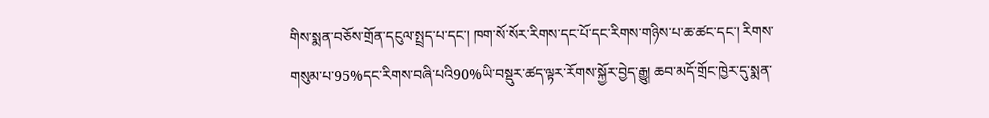གིས་སྨན་བཅོས་གྲོན་དངུལ་སྤྲད་པ་དང་། ཁག་སོ་སོར་རིགས་དང་པོ་དང་རིགས་གཉིས་པ་ཆ་ཚང་དང་། རིགས་གསུམ་པ་95%དང་རིགས་བཞི་པའི90%ཡི་བསྡུར་ཚད་ལྟར་རོགས་སྐྱོར་བྱེད་རྒྱུ། ཆབ་མདོ་གྲོང་ཁྱེར་དུ་སྨན་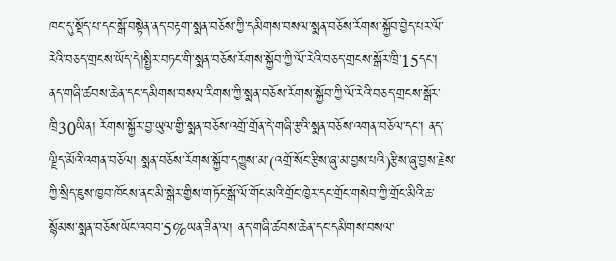ཁང་དུ་སྡོད་པ་དང་སྒོ་བསྟེན་ནད་བརྟག་སྨན་བཅོས་ཀྱི་དམིགས་བསལ་སྨན་བཅོས་རོགས་སྐྱོབ་བྱེད་པར་ལོ་རེའི་བཅད་གྲངས་ཡོད་དེ།སྤྱིར་བཏང་གི་སྨན་བཅོས་རོགས་སྐྱོབ་ཀྱི་ལོ་རེའི་བཅད་གྲངས་སྒོར་ཁྲི་15དང་། ནད་གཞི་ཚབས་ཆེན་དང་དམིགས་བསལ་རིགས་ཀྱི་སྨན་བཅོས་རོགས་སྐྱོབ་ཀྱི་ལོ་རེའི་བཅད་གྲངས་སྒོར་ཁྲི30ཡིན། རོགས་སྐྱོར་བྱ་ཡུལ་གྱི་སྨན་བཅོས་འགྲོ་གྲོན་དེ་གཞི་རྩའི་སྨན་བཅོས་འགན་བཅོལ་དང་། ནད་ལྗིད་མོའི་འགན་བཅོལ། སྨན་བཅོས་རོགས་སྐྱོབ་དཀྱུས་མ་(འགྲོ་སོང་རྩིས་ཞུ་མ་བྱས་པའི)རྩིས་ཞུ་བྱས་རྗེས་ཀྱི་སྲིད་ཇུས་ཁྱབ་ཁོངས་ནང་མི་སྒེར་གྱིས་གཏོང་སྒོ་ལོ་གོང་མའི་གྲོང་ཁྱེར་དང་གྲོང་གསེབ་ཀྱི་གྲོང་མིའི་ཆ་སྙོམས་སྨན་བཅོས་ཡོང་འབབ་5%ཡན་ཟིན་ལ། ནད་གཞི་ཚབས་ཆེན་དང་དམིགས་བསལ་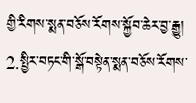གྱི་རིགས་སྨན་བཅོས་རོགས་སྐྱོབ་ཆེར་བྱ་རྒྱུ། 2.སྤྱིར་བཏང་གི་སྒོ་བསྟེན་སྨན་བཅོས་རོགས་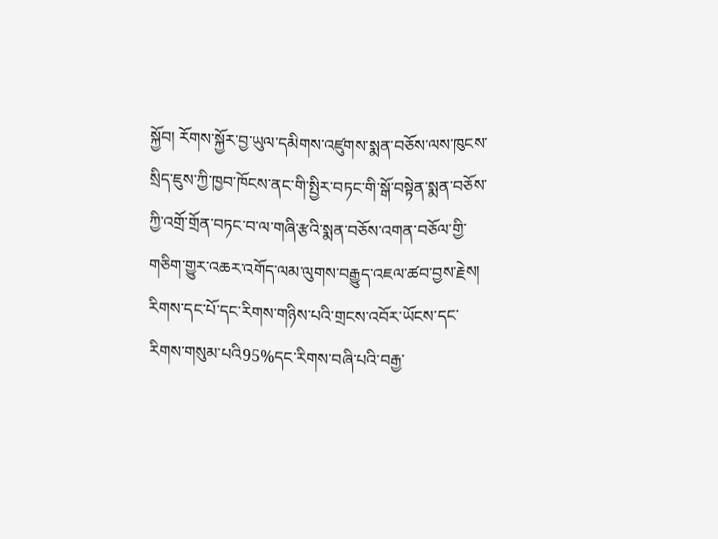སྐྱོབ། རོགས་སྐྱོར་བྱ་ཡུལ་དམིགས་འཛུགས་སྨན་བཅོས་ལས་ཁུངས་སྲིད་ཇུས་ཀྱི་ཁྱབ་ཁོངས་ནང་གི་སྤྱིར་བཏང་གི་སྒོ་བསྟེན་སྨན་བཅོས་ཀྱི་འགྲོ་གྲོན་བཏང་བ་ལ་གཞི་རྩའི་སྨན་བཅོས་འགན་བཅོལ་གྱི་གཅིག་གྱུར་འཆར་འགོད་ལམ་ལུགས་བརྒྱུད་འཇལ་ཚབ་བྱས་རྗེས། རིགས་དང་པོ་དང་རིགས་གཉིས་པའི་གྲངས་འབོར་ཡོངས་དང་རིགས་གསུམ་པའི95%དང་རིགས་བཞི་པའི་བརྒྱ་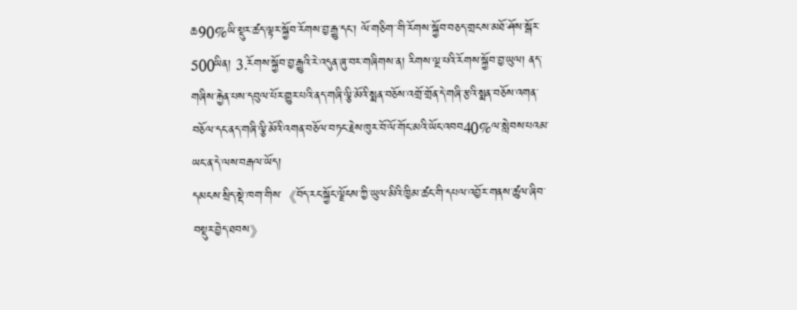ཆ90%ཡི་སྡུར་ཚད་ལྟར་སྐྱོབ་རོགས་བྱ་རྒྱུ་དང་། ལོ་གཅིག་་གི་རོགས་སྐྱོབ་བཅད་གྲངས་མཐོ་ཤོས་སྒོར་500ཡིན། 3.རོགས་སྐྱོབ་བྱ་རྒྱུའི་རེ་འདུན་ཞུ་བར་གཞིགས་ན། རིགས་ལྔ་པའི་རོགས་སྐྱོབ་བྱ་ཡུལ། ནད་གཞིས་རྐྱེན་པས་དབུལ་པོར་གྱུར་པའི་ནད་གཞི་ལྕི་མོའི་སྨན་བཅོས་འགྲོ་གྲོན་དེ་གཞི་རྩའི་སྨན་བཅོས་འགན་བཅོལ་དང་ནད་གཞི་ལྕི་མོའི་འགན་བཅོལ་བཏང་རྗེས་ཁུར་བོ་ལོ་གོང་མའི་ཡོང་འབབ40%ལ་སླེབས་པའམ་ཡང་ན་དེ་ལས་བརྒལ་ཡོད།
དམངས་སྲིད་སྡེ་ཁག་གིས་《བོད་རང་སྐྱོང་ལྗོངས་ཀྱི་ཡུལ་མིའི་ཁྱིམ་ཚང་གི་དཔལ་འབྱོར་གནས་ཚུལ་ཞིབ་བསྡུར་བྱེད་ཐབས》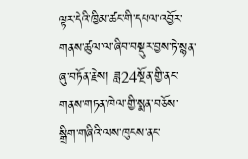ལྟར་དེའི་ཁྱིམ་ཚང་གི་དཔལ་འབྱོར་གནས་ཚུལ་ལ་ཞིབ་བསྡུར་བྱས་ཏེ་སྙན་ཞུ་བཏོན་རྗེས། ཟླ24སྔོན་གྱི་ནང་གནས་གཏན་ཁེལ་གྱི་སྨན་བཅོས་སྒྲིག་གཞིའི་ལས་ཁུངས་ནང་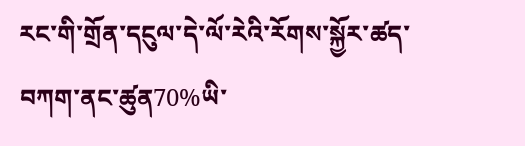རང་གི་གྲོན་དངུལ་དེ་ལོ་རེའི་རོགས་སྐྱོར་ཚད་བཀག་ནང་ཚུན70%ཡི་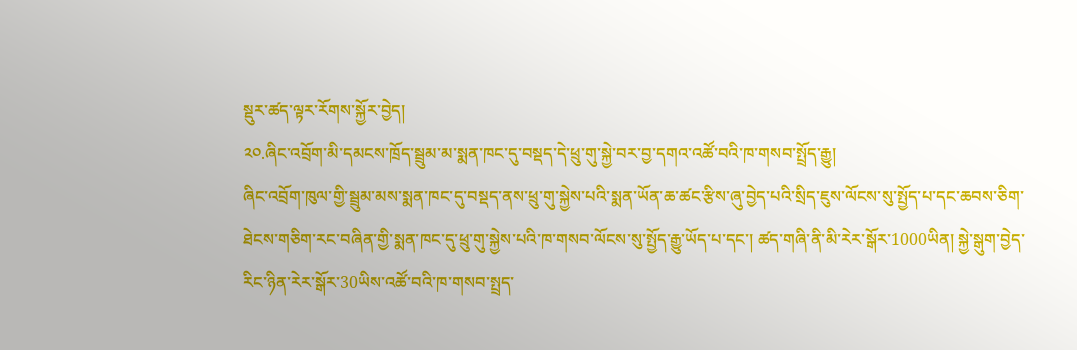སྡུར་ཚད་ལྟར་རོགས་སྐྱོར་བྱེད།
༢༠.ཞིང་འབྲོག་མི་དམངས་ཁྲོད་སྦྲུམ་མ་སྨན་ཁང་དུ་བསྡད་དེ་ཕྲུ་གུ་སྐྱེ་བར་བྱ་དགའ་འཚོ་བའི་ཁ་གསབ་སྤྲོད་རྒྱུ།
ཞིང་འབྲོག་ཁུལ་གྱི་སྦྲུམ་མས་སྨན་ཁང་དུ་བསྡད་ནས་ཕྲུ་གུ་སྐྱེས་པའི་སྨན་ཡོན་ཆ་ཚང་རྩིས་ཞུ་བྱེད་པའི་སྲིད་ཇུས་ལོངས་སུ་སྤྱོད་པ་དང་ཆབས་ཅིག་ཐེངས་གཅིག་རང་བཞིན་གྱི་སྨན་ཁང་དུ་ཕྲུ་གུ་སྐྱེས་པའི་ཁ་གསབ་ལོངས་སུ་སྤྱོད་རྒྱུ་ཡོད་པ་དང་། ཚད་གཞི་ནི་མི་རེར་སྒོར་1000ཡིན། སྐྱེ་སྒུག་བྱེད་རིང་ཉིན་རེར་སྒོར་30ཡིས་འཚོ་བའི་ཁ་གསབ་སྤྲད་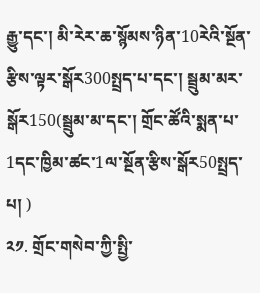རྒྱུ་དང་། མི་རེར་ཆ་སྙོམས་ཉིན་10རེའི་སྔོན་རྩིས་ལྟར་སྒོར300སྤྲད་པ་དང་། སྦྲུམ་མར་སྒོར150(སྦྲུམ་མ་དང་། གྲོང་ཚོའི་སྨན་པ་1དང་ཁྱིམ་ཚང་1ལ་སྔོན་རྩིས་སྒོར50སྤྲད་པ། )
༢༡. གྲོང་གསེབ་ཀྱི་སྤྱི་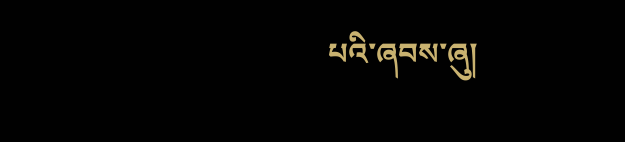པའི་ཞབས་ཞུ།